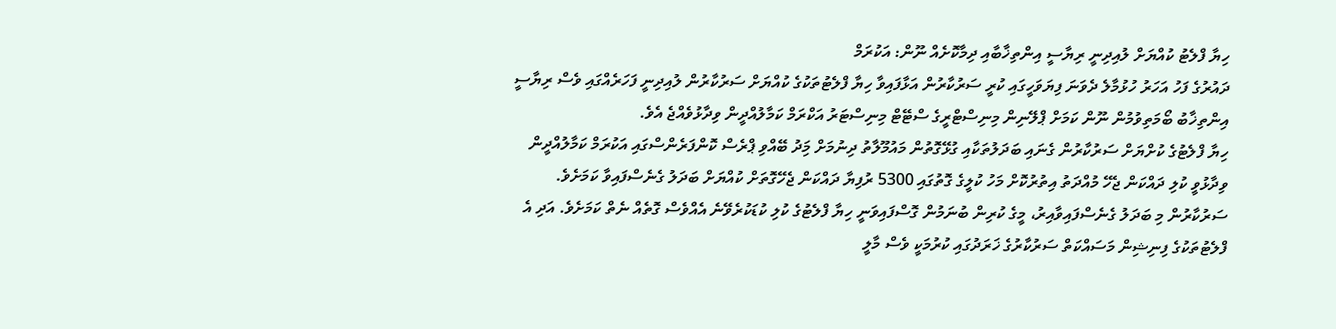ހިޔާ ފްލެޓު ކުއްޔަށް ލުއިދިނީ ރިޔާސީ އިންތިޚާބާއި ދިމާކޮށެއް ނޫން: އަކުރަމް
ދައުރުގެ ފަހު އަހަރު ހުޅުމާލެ ދެވަނަ ފިޔަވަހީގައި ކުރީ ސަރުކާރުން އަޅާފައިވާ ހިޔާ ފްލެޓުތަކުގެ ކުއްޔަށް ސަރުކާރުން ލުއިދިނީ ފަހަރެއްގައި ވެސް ރިޔާސީ އިންތިޚާބު ބޯމަތިވުމުން ނޫން ކަމަށް ޕްލޭނިން މިނިސްޓްރީގެ ސްޓޭޓް މިނިސްޓަރު އަކްރަމް ކަމާލުއްދީން ވިދާޅުވެއްޖެ އެވެ.
ހިޔާ ފްލެޓުގެ ކުށްޔަށް ސަރުކާރުން ގެނައި ބަދަލުތަކާއި ގުޅޭގޮތުން މައުމޫލާތު ދިނުމަށް މިަދު ބޭއްވި ޕްރެސް ކޮންފަރެންސްގައި އަކުރަމް ކަމާލުއްދީން ވިދާޅުވީ ކުލި ދައްކަން ޖެހޭ މުއްދަތު އިތުރުކޮށް މަހު ކުލީގެ ގޮތުގައި 5300 ރުފިޔާ ދައްކަން ޖެހޭގޮތަށް ކުއްޔަށް ބަދަލު ގެނެސްފައިވާ ކަމަށެވެ.
ސަރުކާރުން މި ބަދަލު ގެނެސްފައިވާއިރު، މީގެ ކުރިން ބުނަމުން ގޮސްފައިވަނީ ހިޔާ ފްލެޓުގެ ކުލި ކުޑަކުރެވޭނެ އެއްވެސް ގޮތެއް ނެތް ކަމަށެވެ. އަދި އެ ފްލެޓުތަކުގެ ފިނިޝިން މަސައްކަތް ސަރުކާރުގެ ޚަރަދުގައި ކުރުމަކީ ވެސް މާލީ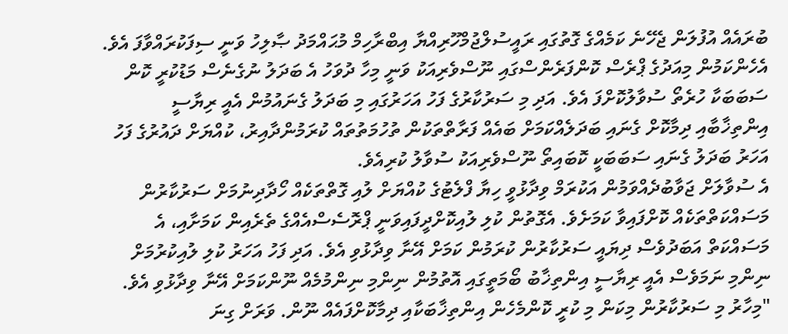ބުރައެއް އުފުލަން ޖެހޭނެ ކަމެއްގެ ގޮތުގައި ރައީސުލްޖުމްހޫރިއްޔާ އިބްރާހިމް މުޙައްމަދު ޞާލިހު ވަނީ ސިފަކުރައްވާފަ އެވެ.
އެހެންކަމުން މިއަދުގެ ޕްރެސް ކޮންފަރެންސްގައި ނޫސްވެރިއަކު ވަނީ މިހާ ދުވަހު އެ ބަދަލު ނުގެނެސް މަޑުކުރީ ކޮން ސަބަބަކާ ހުރެތޯ ސުވާލުކޮށްފަ އެވެ. އަދި މި ސަރުކާރުގެ ފަހު އަހަރުގައި މި ބަދަލު ގެނައުމުން އެއީ ރިޔާސީ އިންތިޚާބާއި ދިމާކޮށް ގެނައި ބަދަލެއްކަމަށް ބައެއް ފަރާތްތަކުން ތުހުމަތުތައް ކުރަމުންދާއިރު، ކުއްޔަށް ދައުރުގެ ފަހު އަހަރު ބަދަލު ގެނައި ސަބަބަކީ ކޮބައިތޯ ނޫސްވެރިއަކު ސުވާލު ކުރިއެވެ.
އެ ސުވާލަށް ޖަވާބުދެއްވަމުން އަކުރަމް ވިދާޅުވީ ހިޔާ ފްލެޓުގެ ކުއްޔަށް ލުއި ގޮތްތަކެއް ހޯދާދިނުމަށް ސަރުކާރުން މަސައްކަތްތަކެއް ކޮށްފައިވާ ކަމަށެވެ. އެގޮތުން ކުލި ލުއިކޮށްދީފައިވަނީ ޕްރޮސެސްއެއްގެ ތެރެއިން ކަމަށާއި، އެ މަސައްކަތް އަބަދުވެސް ދިޔައީ ސަރުކާރުން ކުރަމުން ކަމަށް އޭނާ ވިދާޅުވި އެވެ. އަދި ފަހު އަހަރު ކުލި ލުއިކުރުމަށް ނިންމި ނަމަވެސް އެއީ ރިޔާސީ އިންތިޚާބު ބޯމަތީގައި އޮތުމުން ނިންމި ނިންމުމެއް ނޫންކަމަށް އޭނާ ވިދާޅުވި އެވެ.
"މިހާރު މި ސަރުކާރުން މިކަން މި ކުރީ ކޮންމެހެން އިންތިޚާބަކާއި ދިމާކޮށްފައެއް ނޫން. ވަރަށް ގިނަ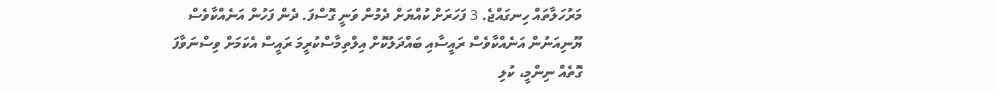މަރުހަލާތައް ހިނގައްޖެ. 3 ފަހަރަށް ކުއްޔަށް ދެމުން ވަނީ ގޮސްފަ. ދެން ފަހުން އަނެއްކާވެސް ޔޫނިއަނުން އަނެއްކާވެސް ރައީސާއި ބައްދަލުކޮށް އިލްތިމާސްކުރީމަ ރައީސް އެކަމަށް ވިސްނަވާފަ ގޮތެއް ނިންމީ، ކުލި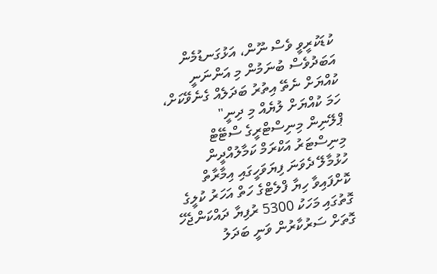ކުޑަކުރީވީ ވެސް ނޫން، އަޅުގަނޑުމެން އަބަދުވެސް ބުނަމުން މި އަންނަނީ ކުއްޔަށް ނެތޭ އިތުރު ބަދަލެއް ގެނެވޭކަށް، ހަމަ ކުއްޔަށް ލުޔެއް މި ދިނީ"
ޕްލޭނިން މިނިސްޓްރީގެ ސްޓޭޓް މިނިސްޓަރު އަކްރަމް ކަމާލުއްދީން
ހުޅުމާލޭ ދެވަނަ ފިޔަވަހީގައި އިމާރާތް ކޮށްފައިވާ ހިޔާ ފްލެޓްގެ ހަތް އަހަރު ކުލީގެ ގޮތުގައި މަހަކު 5300 ރުފިޔާ ދައްކަންޖެހޭ ގޮތަށް ސަރުކާރުން ވަނީ ބަދަލު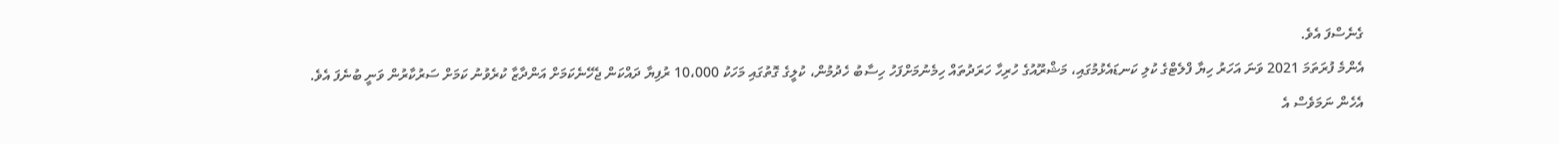ގެނެސްފަ އެވެ.
އެންމެ ފުރަތަމަ 2021 ވަނަ އަހަރު ހިޔާ ފްލެޓްގެ ކުލި ކަނޑައެޅުމުގައި، މަޝްރޫއުގެ ހުރިހާ ހަރަދުތައް ހިމެނުމަށްފަހު ހިސާބު ހެދުމުން، ކުލީގެ ގޮތުގައި މަހަކު 10،000 ރުފިޔާ ދައްކަން ޖެހޭނެކަމަށް އަންދާޒާ ކުރެވުނު ކަމަށް ސަރުކާރުން ވަނީ ބުނެފަ އެވެ.
އެހެން ނަމަވެސް އެ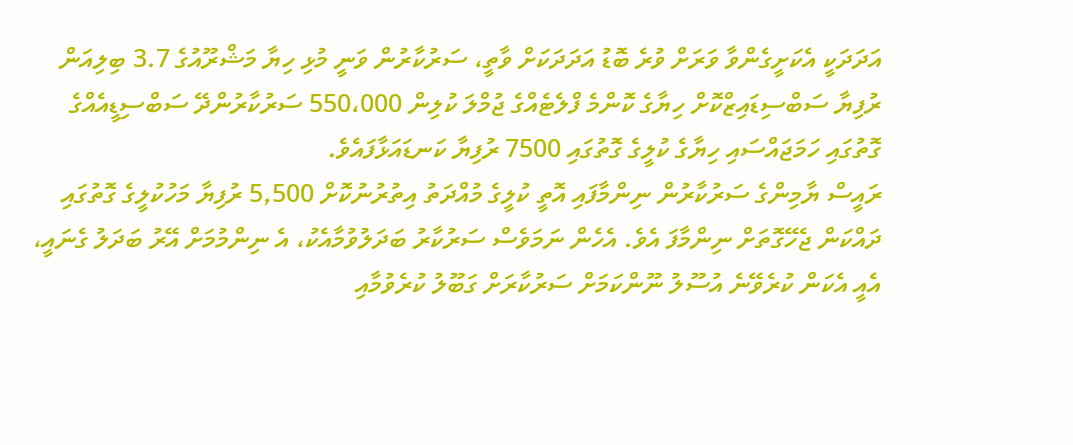އަދަދަކީ އެކަށީގެންވާ ވަރަށް ވުރެ ބޮޑު އަދަދަކަށް ވާތީ، ސަރުކާރުން ވަނީ މުޅި ހިޔާ މަޝްރޫއުގެ 3.7 ބިލިއަން ރުފިޔާ ސަބްސިޑައިޒްކޮށް ހިޔާގެ ކޮންމެ ފްލެޓެއްގެ ޖުމްލަ ކުލިން 550،000 ސަރުކާރުންދޭ ސަބްސިޑީއެއްގެ ގޮތުގައި ހަމަޖައްސައި ހިޔާގެ ކުލީގެ ގޮތުގައި 7500 ރުފިޔާ ކަނޑައަޅާފައެވެ.
ރައީސް ޔާމިންގެ ސަރުކާރުން ނިންމާފައި އޮތީ ކުލީގެ މުއްދަތު އިތުރުނުކޮށް 5,500 ރުފިޔާ މަހުކުލީގެ ގޮތުގައި ދައްކަން ޖެހޭގޮތަށް ނިންމާފަ އެވެ. އެހެން ނަމަވެސް ސަރުކާރު ބަދަލުވުމާއެކު، އެ ނިންމުމަށް އޭރު ބަދަލު ގެނައީ، އެއީ އެކަން ކުރެވޭނެ އުސޫލު ނޫންކަމަށް ސަރުކާރަށް ގަބޫލު ކުރެވުމާއި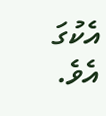އެކުގަ އެވެ.